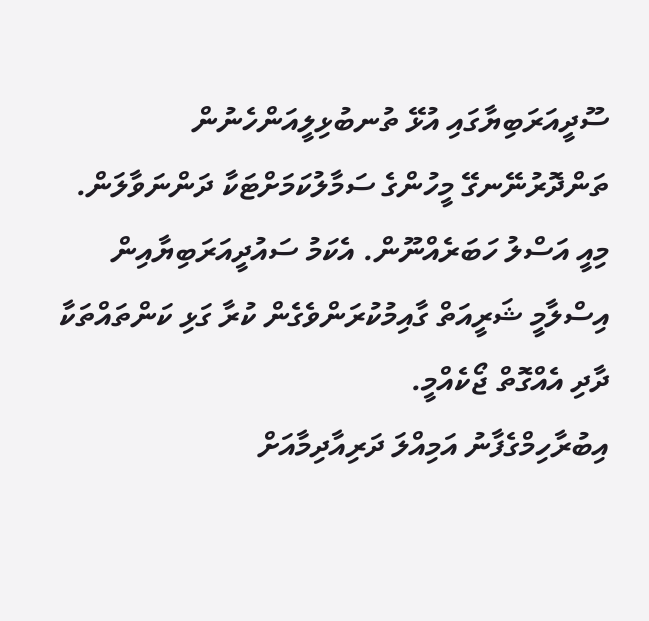ސޫދީއަރަބިޔާގައި އުޅޭ ތުނބުޅިލީއަންހެނުން
ތަންދޮރުނޭނގޭ މީހުންގެ ސަމާލުކަމަށްޓަކާ ދަންނަވާލަން. މިއީ އަސްލު ހަބަރެއްނޫން. އެކަމު ސައުދީއަރަބިޔާއިން އިސްލާމީ ޝަރީއަތް ގާއިމުކުރަންވެގެން ކުރާ ގަޅި ކަންތައްތަކާ ދާދި އެއްގޮތް ޖޯކެއްމީ.
އިބުރާހިމްގެފާނު އަމިއްލަ ދަރިއާދިމާއަށް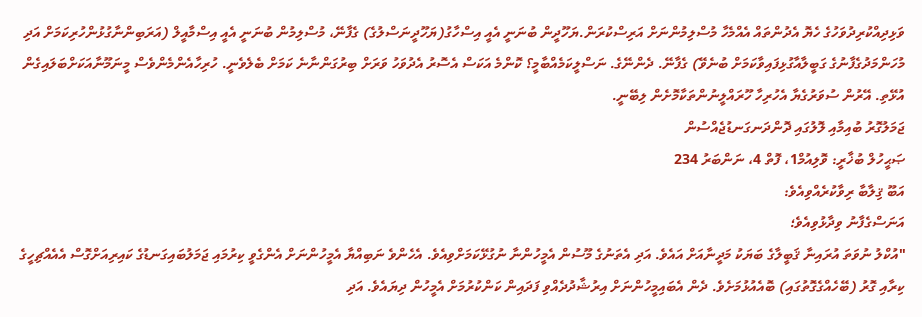ވަޅިދިއްކުރިދުވަހުގެ ހެޔޮ އެދުންތައް އެއްމެހާ މުސްލިމުންނަށް އަރިސްކުރަން.ޔަހޫދީން ބުނަނީ އެއީ އިސްހާގު(ޔަހޫދީނަސްލުގެ) ގެފާނޭ، މުސްލިމުން ބުނަނީ އެއީ އިސްމާއީލް (އަރަބިންނާގުޅުންހުރިކަމަށް އަދި މުހަންމަދުގެފާނުގެ ގަބީލާއާގުޅިފައިވާކަމަށް ބުނެވޭ) ގެފާނޭ. ދެންނޭގެ. ނަސްލީކަމެއްބާމީ؟ ކޮންމެ އަކަސް އެސޮރު އެދުވަހު ވަރަށް ބިރުގަންނާނެ ކަމަށް ބެލެވެނީ. ހުރިހާއެންމެންވެސް މީނަމޫނާއަކަށްބަލައިގެން އުޅޭތި. އޭރުން ސުވަރުގެޔާ އެހުރިހާ ހޫރައްލީނުންތަކާމޮށެން ލިބޭނީ.
ޖަމަލުގޮރު ބުއިމާއި ލޮލުގައި ދޮންދަނގަނޑުޖެއްސުން
ޞަޙީހުލް ބުޚާރީ: ވޮލިއުމް1، ފޮތް 4، ނަންބަރު 234
އަބޫ ޤިލާބާ ރިވާކުރެއްވިއެވެ:
އަނަސްގެފާނު ވިދާޅުވިއެވެ؛
"އުކްލު ނުވަތަ އުރައިނާ ޤަބީލާގެ ބަޔަކު މަދީނާއަށް އައެވެ. އަދި އެތަނުގެ މޫސުން އެމީހުންނާ ނުގުޅޭކަމަށްވިއެވެ. އެހެންވެ ނަބިއްޔާ އެމީހުންނަށް އެންގެވީ ކިރުމައި ޖަމަލުބައިގަނޑުގެ ކައިރިއަށްގޮސް އެއެއްޗިހީގެ ކިރާއި ގޮރު (ބޭހެއްގެގޮތުގައި) ބޮއެއުޅުމަށެވެ. ދެން އެބައިމީހުންނަށް އިރުޝާދުދެއްވި ފަދައިން ކަންކުރުމަށް އެމީހުން ދިޔައެވެ. އަދި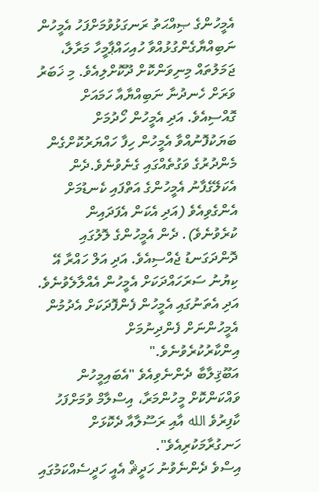އެމީހުންގެ ޞިއްޙަތު ރަނގަޅުވުމަށްފަހު އެމީހުން ނަބިއްޔާގެންގުޅުއްވާ ހުއިހައްޕާމީހާ މަރާލާ، ޖަމަލުތައް މިނިވަންކޮށް ދޫކޮށްލިއެވެ. މި ޚަބަރު ވަރަށް ހެނދުނާ ނަބިއްޔާއާ ހަމައަށް ގޮއްސިއެވެ. އަދި އެމީހުން ހޯދުމަށް ބަޔަކުފޮނުއްވާ އެމީހުން ހިފާ ހައްޔަރުކޮށްގެން މެންދުރުގެ ވަގުތެއްގައި ގެނެވުނެވެ.ދެން އެކަލޭގެފާނު އެމީހުންގެ އަތްފައި ކެނޑުމަށް އެންގެވިއެވެ (އަދި އެކަން އެފަދައިން ކުރެވުނެވެ). ދެން އެމީހުންގެ ލޮލުގައި ދޮންދަގަނޑު ޖެއްސިއެވެ. އަދި އަލް ހައްރާ އޭ ކިޔުނު ސަރަހައްދަކަށް އެމީހުން އެއްލާލެވުނެވެ. އަދި އެތަނުގައި އެމީހުން ފެންފޮދަކަށް އެދުމުން އެމީހުންނަށް ފެންދިނުމަށް އިންކާރުކުރެވުނެވެ."
އަބޫޤިލާބާ ދެންނެވިއެވެ "އެބައިމީހުން ވައްކަންކޮށް މީހުންމަރާ، އިސްލާމް ވުމަށްފަހު ކާފިރުވެ الله އާއި ރަސޫލާއާ ދެކޮޅަށް ހަނގުރާމަކުރިއެވެ".
އިސްވެ ދެންނެވުނު ހަދީޘް އެއީ ހަދީސެއްކަމުގައި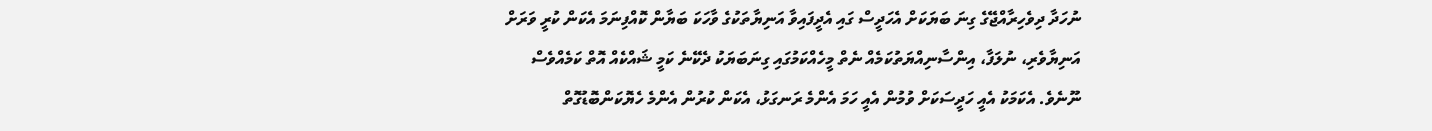ނުހަދާ ދިވެހިރާއްޖޭގެ ގިނަ ބަޔަކަށް އެހަދީސް ގައި އެދީފައިވާ އަނިޔާތަކުގެ ވާހަކަ ބަޔާން ކޮއްފިނަމަ އެކަން ކުރީ ވަރަށް އަނިޔާވެރި، ނުލަފާ، އިންސާނިއްޔަތުކަމެއް ނެތް މީހެއްކަމުގައި ގިނަބަޔަކު ދެކޭނެ ކަމީ ޝައްކެއް އޮތް ކަމެއްވެސް ނޫނެވެ. އެކަމަކު އެއީ ހަދީސަކަށް ވުމުން އެއީ ހަމަ އެންމެ ރަނގަޅު، އެކަން ކުރުން އެންމެ ހެޔޮކަންބޮޑުގޮތް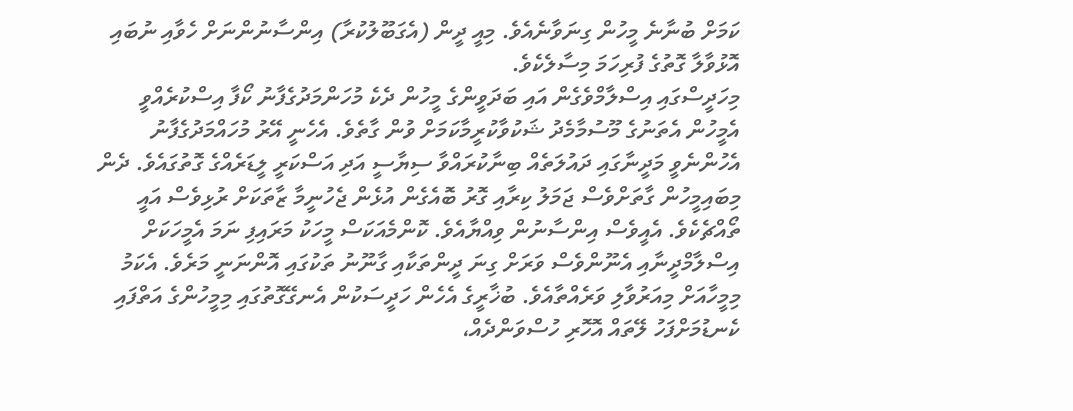ކަމަށް ބުނާނެ މީހުން ގިނަވާނެއެވެ. މިއީ ދީން (އެގަބޫލުކުރާ) އިންސާނުންނަށް ހެވާއި ނުބައި އޮޅުވާލާ ގޮތުގެ ފުރިހަމަ މިސާލެކެވެ.
މިހަދީސްގައި އިސްލާމްވެގެން އައި ބަދަވީންގެ މީހުން ދެކެ މުހަންމަދުގެފާނު ކޯފާ އިސްކުރެއްވީ އެމީހުން އެތަނުގެ މޫސުމާމެދު ޝަކުވާކުރީމާކަމަށް ވުން ގާތެވެ. އެހެނީ އޭރު މުހައްމަދުގެފާނު އެހުންނެވީ މަދީނާގައި ދައުލަތެއް ބިނާކުރައްވާ ސިޔާސީ އަދި އަސްކަރީ ލީޑަރެއްގެ ގޮތުގައެވެ. ދެން މިބައިމީހުން ގާތަށްވެސް ޖަމަލު ކިރާއި ގޮރު ބޮއެގެން އުޅެން ޖެހުނީމާ ޒާތަކަށް ރުޅިވެސް އައީ ތޯއްޗެކެވެ. އެއީވެސް އިންސާނުން ވިއްޔާއެވެ. ކޮންމެއަކަސް މީހަކު މަރައިފި ނަމަ އެމީހަކަށް އިސްލާމްދީނާއި އެނޫންވެސް ވަރަށް ގިނަ ދީންތަކާއި ގާނޫނު ތަކުގައި އޮންނަނީ މަރެވެ. އެކަމު މިމީހާއަށް މިއަރުވާލި ވަރެއްތާއެވެ. ބުޚާރީގެ އެހެން ހަދީސަކުން އެނގޭގޮތުގައި މިމީހުންގެ އަތްފައި ކެނޑުމަށްފަހު ލޭތައް އޮހޮރި ހުސްވަންދެއް،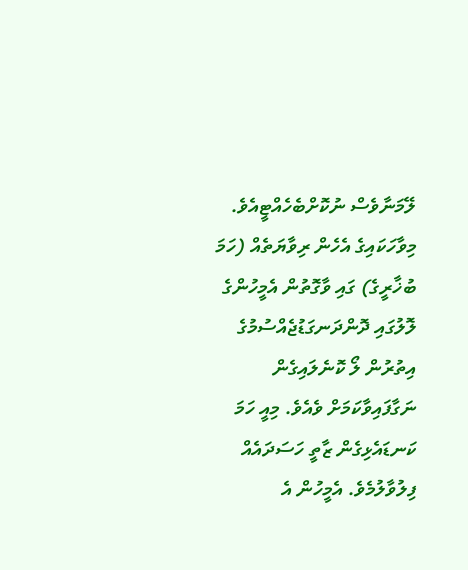ލޭމަނާވެސް ނުކޮށްބެހެއްޓީއެވެ. މިވާހަކައިގެ އެހެން ރިވާޔަތެއް (ހަމަ ބުޚާރީގެ) ގައި ވާގޮތުން އެމީހުންގެ ލޮލުގައި ދޮންދަނގަޑުޖެއްސުމުގެ އިތުރުން ލޯ ކޮނެލައިގެން ނަގާފައިވާކަމަށް ވެއެވެ. މިއީ ހަމަ ކަނޑައެޅިގެން ޒާތީ ހަސަދައެއް ފިލުވާލުމެވެ. އެމީހުން އެ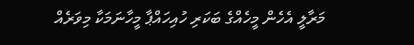މަރާލީ އެހެން މީހެއްގެ ބަކަރި ހުއިހައްޕާ މީހާނަމަކާ މިވަރެއް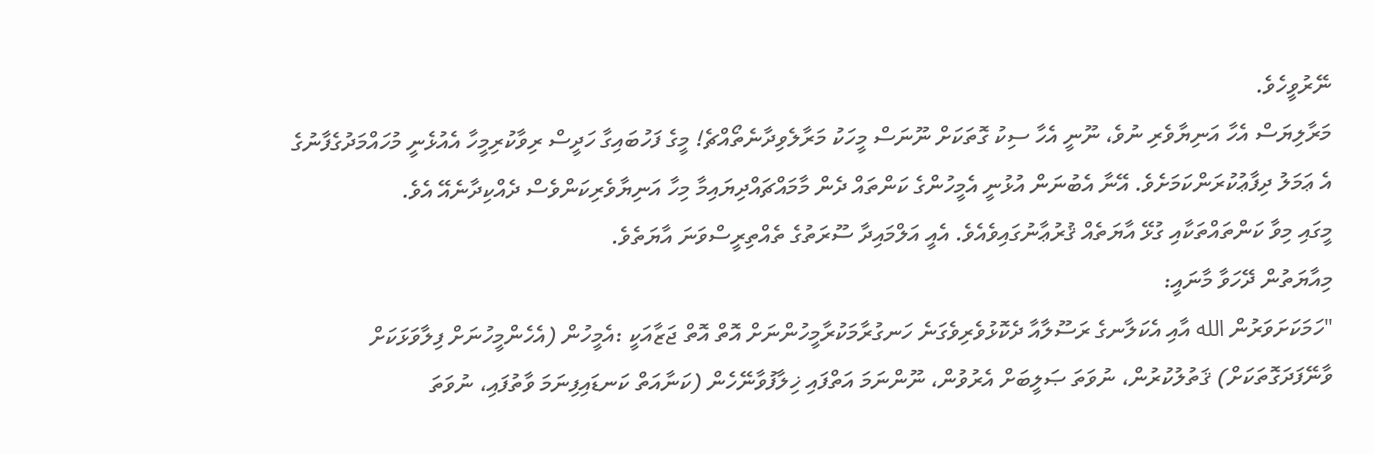ނޭރުވީހެވެ.
މަރާލިޔަސް އެހާ އަނިޔާވެރި ނުވެ، ނޫނީ އެހާ ސިކު ގޮތަކަށް ނޫނަސް މީހަކު މަރާލެވިދާނެތޯއްޗެ! މީގެ ފަހުބައިގާ ހަދީސް ރިވާކުރިމީހާ އެއުޅެނީ މުހައްމަދުގެފާނުގެ އެ ޢަމަލު ދިފާޢުކުރަންކަމަށެވެ. އޭނާ އެބުނަން އުޅުނީ އެމީހުންގެ ކަންތައް ދެން މާމައްޗައްދިޔައިމާ މިހާ އަނިޔާވެރިކަންވެސް ދެއްކިދާނެއޭ އެވެ.
މީގައި މިވާ ކަންތައްތަކާއި ގުޅޭ އާޔަތެއް ޤުރުޢާނުގައިވެއެވެ. އެއީ އަލްމައިދާ ސޫރަތުގެ ތެއްތިރީސްވަނަ އާޔަތެވެ.
މިއާޔަތުން ދޭހަވާ މާނައީ:
"ހަމަކަށަވަރުން الله އާއި އެކަލާނގެ ރަސޫލާއާ ދެކޮޅުވެރިވެގަނެ ހަނގުރާމަކުރާމީހުންނަށް އޮތް އޮތް ޖަޒާއަކީ :އެމީހުން (އެހެންމީހުނަށް ފިލާވަޅަކަށް ވާނޭފަދަގޮތަކަށް) ޤަތުލުކުރުން، ނުވަތަ ޞަލީބަށް އެރުވުން، ނޫންނަމަ އަތްފައި ޚިލާފުވާނޭހެން (ކަނާއަތް ކަނޑައިފިނަމަ ވާތުފައި، ނުވަތަ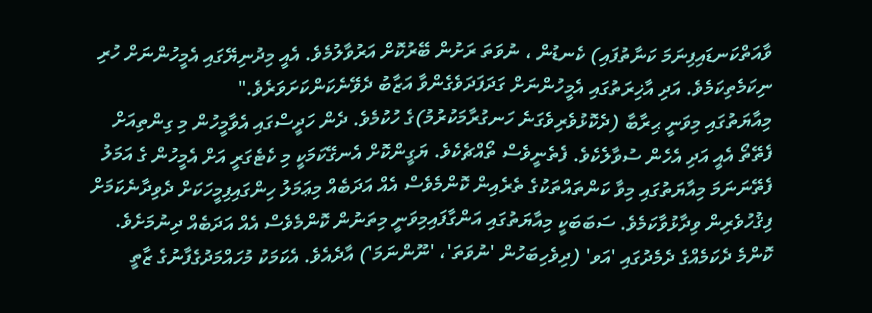ވާއަތްކަނޑައިފިނަމަ ކަނާތުފައި) ކެނޑުން ، ނުވަތަ ރަށުން ބޭރުކޮށް އަރުވާލުމެވެ. އެއީ މިދުނިޔޭގައި އެމީހުންނަށް ހުރި ނިކަމެތިކަމެވެ. އަދި އާޚިރަތުގައި އެމީހުންނަށް ގަދަފަދަވެގެންވާ އަޒާބު ދެވޭނެކަންކަށަވަރެވެ."
މިއާޔަތުގައި މިވަނީ ޙިރާބާ (ދެކޮޅުވެރިވެގަނެ ހަނގުރާމަކުރުމު)ގެ ހުކުމެވެ. ދެން ހަދީސްގައި އެވާމީހުން މި ގިންތިއަށް ފެތޭތޯ އެއީ އަދި އެހެން ސުވާލެކެވެ. ފެތެނީވެސް ތޯއްޗެކެވެ. ޔަގީންކޮށް އެނގޭކަމަކީ މި ކެޓެގަރީ އަށް އެމީހުން ގެ އަމަލު ފެތޭނަނަމަ މިއާޔަތުގައި މިވާ ކަންތައްތަކުގެ ތެރެއިން ކޮންމެވެސް އެއް އަދަބެއް މިޢަމަލު ހިންގައިފިމީހަކަށް ދެވިދާނެކަމަށް ފިޤުހުވެރިން ވިދާޅުވާކަމެވެ. ސަބަބަކީ މިއާޔަތުގައި އަންގާފައިމިވަނީ މިތަނުން ކޮންމެވެސް އެއް އަދަބެއް ދިނުމަށެވެ. ކޮންމެ ދެކަމެއްގެ ދެމެދުގައި 'އަވ' (ދިވެހިބަހުން 'ނުވަތަ'، 'ނޫންނަމަ') އާދެއެވެ. އެކަމަކު މުހައްމަދުގެފާނުގެ ޒާތީ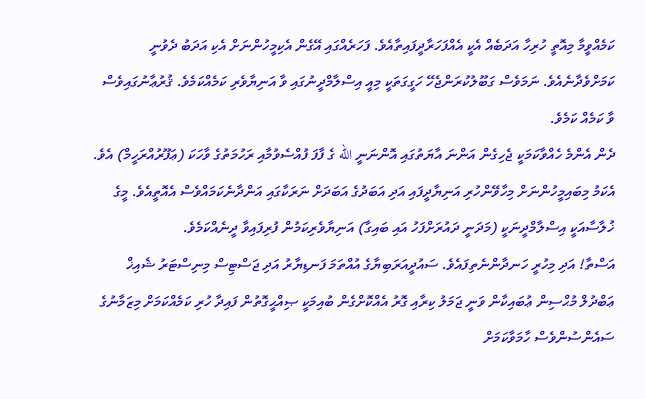ކަމެއްވީމާ މިއޮތީ ހުރިހާ އަދަބެއް އެކީ އެއްފަހަރާދީފައިތާއެވެ. ފަހަރެއްގައި އޭގެން އެކިމީހުންނަށް އެކި އަދަބު ދެވުނީ ކަމަށްވެދާނެއެވެ. ނަމަވެސް ގަބޫލުކުރަންޖެހޭ ހަގީގަތަކީ މިއީ އިސްލާމްދީނުގައި ވާ އަނިޔާވެރި ކަމެއްކަމެވެ. ޤުރުޢާނުގައިވެސް ވާ ކަމެއް ކަމެވެ.
ދެން އެންމެ ހެއްވާކަމަކީ ޖެހިގެން އަންނަ އާޔަތުގައި އޮންނަނީ الله ގެ ފާފަ ފުއްސެވުމާއި ރަހުމަތުގެ ވާހަކަ (ޢަފޫރުއްރަހީމް) އެވެ. އެކަމު މިބައިމީހުންނަށް މިހާވޭންހުރި އަނިޔާދީފައި އަދި އަބަދުގެ އަބަދަށް ނަރަކާގައި އަންދާނެކަމައްވެސް އެއޮތީއެވެ. މީގެ ޚުލާސާއަކީ އިސްލާމްދީނަކީ (މަދަނީ ދައުރަށްފަހު އައި ބައިގާ) އަނިޔާވެރިކަމުން ފުރިފައިވާ ދީނެއްކަމެވެ.
އަސްތާ! އަދި މިހުރީ ހަނދާންނެތިފައެވެ. ސައުދީއަރަބިޔާގެ އުއްތަމަ ފަނޑިޔާރު އަދި ޖަސްޓިސް މިނިސްޓަރު ޝެއިޚް ޢަބްދުލް މުޙްސިން ޢުބައިކާން ވަނީ ޖަމަލު ކިރާއި ގޮރު އެއްކޮށްގެން ބުއިމަކީ ޞިއްޙީގޮތުން ފައިދާ ހުރި ކަމެއްކަމަށް މިޒަމާނުގެ ސައެންސުންވެސް ހާމަވާކަމަށް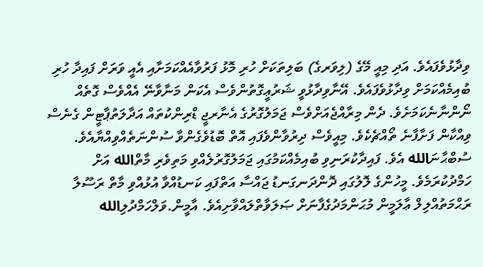ވިދާޅުވެފައެވެ. އަދި މިއީ މޭގެ (ލިވަރގެ) ބަލިތަކަށް ހުރި މޮޅު ފަރުވާއެއްކަމަށާއި އެއީ ވަރަށް ފައިދާ ހުރި ބުއިމެއްކަމަށް ވިދާޅުވެފައެވެ. އޭނާވިދާޅުވީ ޝަރުޢީގޮތުންވެސް އެކަން މަނާވާނޭ އެއްވެސް ގޮތެއް ނޯންނާނެކަމަށެވެ. ދެން މިރާއްޖެއަށްވެސް ޖަމަލުގޮރުގެ އެނާރޖީ ޑްރިންކުތައް އަދާލަތުޕާޓީން ގެނެސް ވިއްކާން ފަށާފާނެ ތޯއްޗެކެވެ. މިއީވެސް ދިރުވާންވެފައި އޮތް ބޮޑުވެގެންވާ ސުންނަތެއްވިއްޔާއެވެ.
ސުބްޙާނަالله އެވެ. ފައިދާކުރަނިވި ބުއިމެއްކަމުގައި ޖަމަލުގޮރުލެއްވި މަތިވެރި މާތްالله އަށް ހަމްދުކުރަމެވެ. މީހުންގެ ލޮލުގައި ދޮންދަނގަނޑު ޖައްސާ އަތްފައި ކަނޑުއްވާ އުޅުއްވި މާތް ރަސޫލާ ރަޙްމަތުއްލިލް ޢާލަމީން މުޙަންމަދުގެފާނަށް ޞަލަވާތްލައްވާށިއެވެ. އާމީން.ވަލްހަމްދުލިالله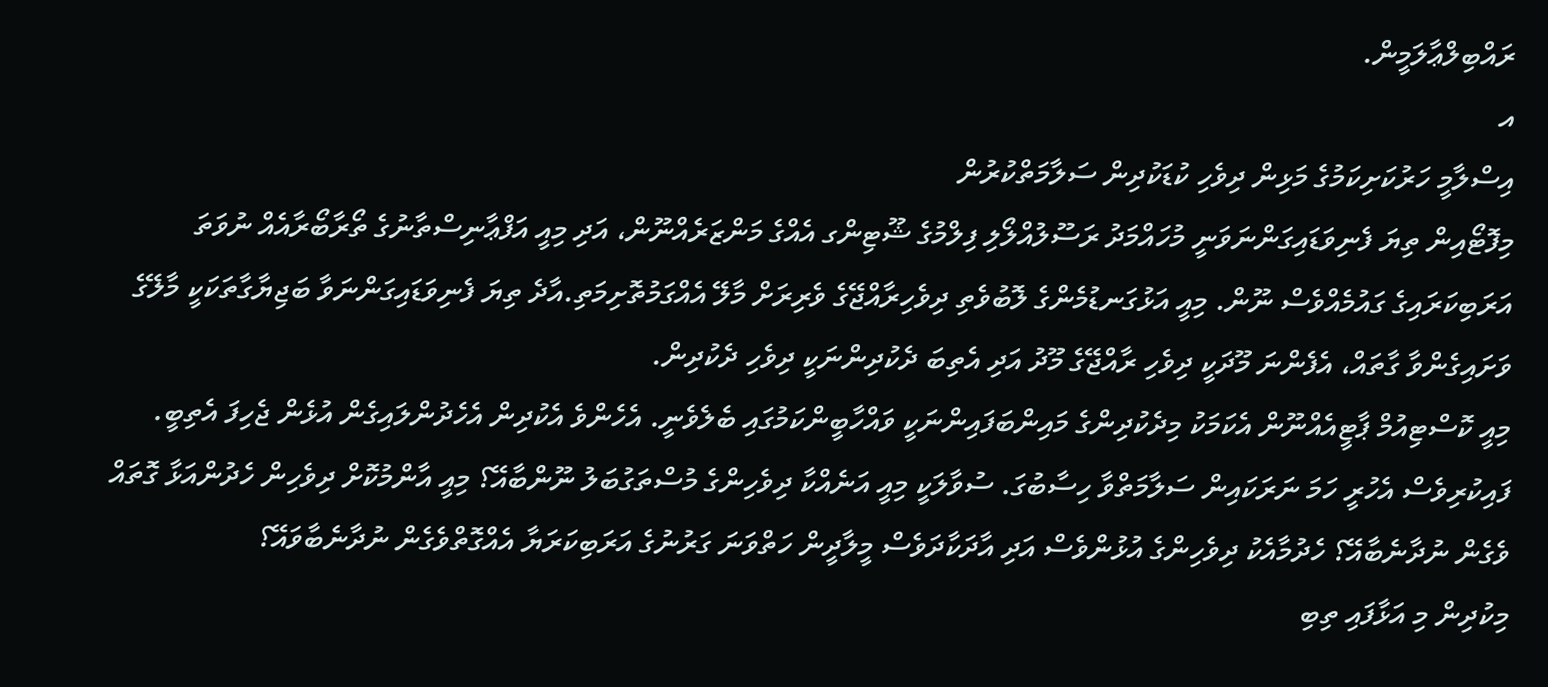ރައްބިލްޢާލަމީން.
އ
އިސްލާމީ ހަރުކަށިކަމުގެ މަޅިން ދިވެހި ކުޑަކުދިން ސަލާމަތްކުރުން
މިފޮޓޯއިން ތިޔަ ފެނިވަޑައިގަންނަވަނީ މުހައްމަދު ރަސޫލުއްލޯލި ފިލްމުގެ ޝޫޓިންގ އެއްގެ މަންޒަރެއްނޫން، އަދި މިއީ އަފްޢާނިސްތާނުގެ ތޯރާބޯރާއެއް ނުވަތަ އަރަބިކަރައިގެ ގައުމެއްވެސް ނޫން. މިއީ އަޅުގަނޑުމެންގެ ލޮބުވެތި ދިވެހިރާއްޖޭގެ ވެރިރަށް މާލޭ އެއްގަމުތޮށިމަތި.އާދެ ތިޔަ ފެނިވަޑައިގަންނަވާ ބަޖިޔާގާތަކަކީ މާލޭގެ ވަށައިގެންވާ ގާތައް، އެފެންނަ މޫދަކީ ދިވެހި ރާއްޖޭގެ މޫދު އަދި އެތިބަ ދެކުދިންނަކީ ދިވެހި ދެކުދިން.
މިއީ ކޮސްޓިއުމް ޕާޓީއެއްނޫން އެކަމަކު މިދެކުދިންގެ މައިންބަފައިންނަކީ ވައްހާބީންކަމުގައި ބެލެވެނީ. އެހެންވެ އެކުދިން އެހެދުންލައިގެން އުޅެން ޖެހިފަ އެތިބީ. ފައިކުރިވެސް އެހުރީ ހަމަ ނަރަކައިން ސަލާމަތްވާ ހިސާބުގަ. ސުވާލަކީ މިއީ އަނެއްކާ ދިވެހިންގެ މުސްތަގުބަލު ނޫންބާއޭ؟ މިއީ އާންމުކޮށް ދިވެހިން ހެދުންއަޅާ ގޮތައް ވެގެން ނުދާނެބާއޭ؟ ހެދުމާއެކު ދިވެހިންގެ އުޅުންވެސް އަދި އާދަކާދަވެސް މީލާދީން ހަތްވަނަ ގަރުނުގެ އަރަބިކަރަޔާ އެއްގޮތްވެގެން ނުދާނެބާވައޭ؟
މިކުދިން މި އަޅާފައި ތިބި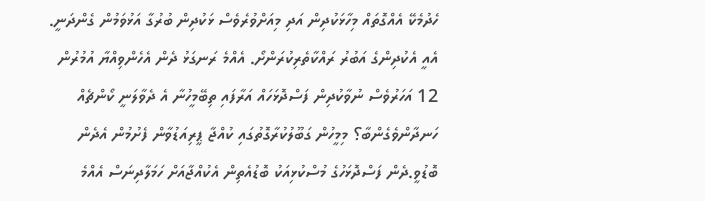ހެދުމެކޭ އެއްގޮތައް މިހާޅަކުދިން އަދި މިއަށްވުރެވެސް ޅަކުދިން ބުރުގާ އަޅުވަމުން ގެންދަނީ. އެއީ އެކުދިންގެ އަބުރު ރައްކާތެރިކުރަންށޯ. އެއްމެ ރަނގަޅު ދެން އެހެންވިއްޔާ އުމުރުން 12 އަހަރުވެސް ނުވާކުދިން ފަސްދޮޅަހައް އަރާފައި ތިބޭމީހުނާ އެ ދެވާލަނީ ކޯންޗެއް ހަނދާންވެގެންބާ؟ މިމީހުން ގަބޫލުކުރާގޮތުގައި ކުއްޖާ ޕީރިއަޑުވާން ފެށުމުން އެދެން ބޮޑުވީ.ދެން ފަސްދޮޅަހުގެ މުސްކުޅިއަކު ބޮޑުއެތިން އެކުއްޖާއަށް ހަމަލާދިނަސް އެއްމެ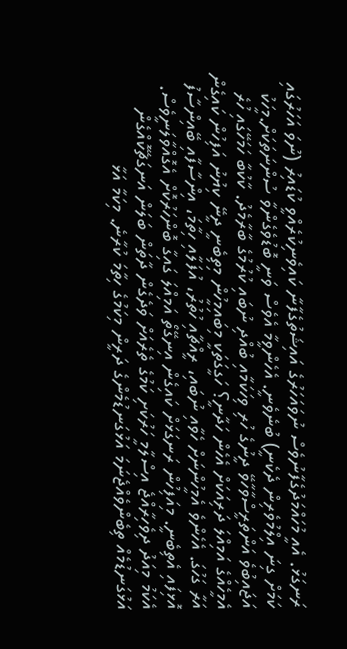ރަނގަޅު. އެއީ މުހައްމަދުގެފާނުވެސް ނުވައަހަރުގެ އައިޝަތުގެފާނާ ކައިވެނިކުރެއްވީ ކުޑައިރު (ނުވަ އަހަރުގައި ކަމަށް ގިނަ އިލްމުވެރިން ދެކެނީ) ބުނެވެނީ. އެހެންވީމާ އެވެސް ވަނީ ބޮޑުވެގެންވާ ސުންނަތަކަށް.މީހަކު އަޖައިބުވެ އަންތަރީސްވާހާވޭ ދީނުގެ ހުރި ވިހަކަމާއި ބުއްދި ނުބައި ކުރުމުގެ ބާރާމެދު. ކާކުބާ ހަމަހޭގައި ހުރެ އެމީހެއްގެ އަމިއްލަ ދަރިއަކަށް އެހެން ހަދާނީ؟ ހަގީގަތަކީ މިބައިމީހުން މިތިބެނީ ދީނޭ ކިޔުނު އަފިހުން ކައިގެން އަރާ ގަހުގަ. އެހެންވެ އެމީހުންނަށް ހެވާއި ނުބައި، ރީއްޗާއި ހުތުރު، އުފަލާއި ހިތާމަ، އިންސާފާއި ބޭއިންސާފު އޮޅިފައި އެތިބެނީ. މިއަފިހުން ރަނގަޅަށް ކައިގެން އިނގޭތޯ އަމިއްލަ ގައިގާ ބޮންހަރުކޮށް އެގޮއްވާލަނީވެސް.
އެކަމު މިއަދު ދިވެހިރާއްޖެ އިސްލާމީ ހަރުކަށި ކަމުގެ ތެރެއަށް ވަދެގެން ދާތަން ބަލަން އަނގަޗޭކޮއްގެން އަޅުގަނޑުމެއް ތިބެންވެއްޖެނަމަ އަޅުގަނޑުމެންގެ ދަރީން މިކަމުގެ ހިތާމަ ކުރާނެ. މިކަމާ އަޅާ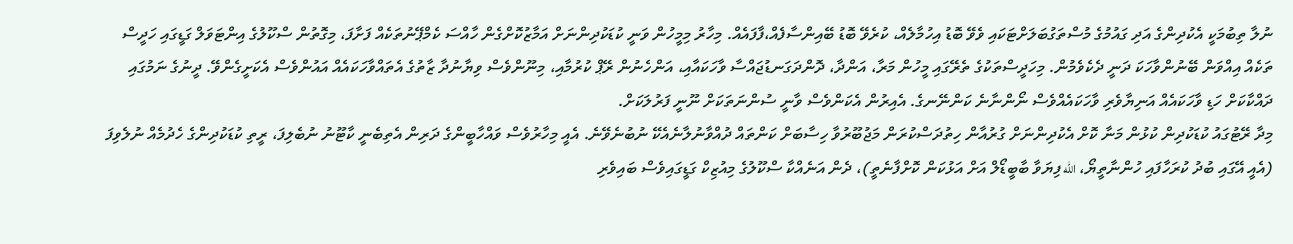ނުލާ ތިބުމަކީ އެކުދިންގެ އަދި ގައުމުގެ މުސްތަގުބަލަށްޓަކައި ވެވޭ ބޮޑު އިހުމާލެއް، ކުރެވޭ ބޮޑު ބޭއިންސާފެއް،ފާފައެއް. މިހާރު މިމީހުން ވަނީ ކުޑަކުދިންނަށް އަމާޒުކޮށްގެން ހާއްސަ ކެމްޕޭނުތަކެއް ފަށާފަ، މިގޮތުން ސްކޫލުގެ އިންޓަވަލް ގަޑީގައި ހަދީސް ތަކެއް އިއްވަން ބޭނުންވާހަކަ ދަނީ ދެކެވެމުން. މިހަދީސްތަކުގެ ތެރޭގައި މީހުން މަރާ، އަންދާ، ދޮންދަގަނޑުޖައްސާ ވާހަކައާއި، އަންހެނުން ރޭޕް ކުރުމާއި، މިނޫންވެސް ވިޔާނުދާ ޒާތުގެ އެތައްވާހަކައެއް އައުންވެސް އެކަށީގެންވޭ. ދީނުގެ ނަމުގައި ދައްކާކަށް ހަޑި ވާހަކައެއް އަނިޔާވެރި ވާހަކައެއްވެސް ނޯންނާނެ ކަންނޭނގެ. އެއިރުން އެކަންވެސް ވާނީ ސުންނަތަކަށް ނޫނީ ފަރުލަކަށް.
މިދާ ރޭޓުގައު ކުޑަކުދިން ކުޅުން މަނާ ކޮށް އެކުދިންނަށް ގުރުއާން ހިތުދަސްކުރަން މަޖުބޫރުވާ ހިސާބަށް ކަންތައް ދުއްވާނުލާނެއެކޭ ނުބުނެވޭނެ. އެއީ މިހާރުވެސް ވައްހާބީންގެ ދަރިން އެތިބެނީ ކާޓޫނު ނުބެލިފަ، ރީތި ކުޑަކުދިންގެ ހެދުމެއް ނުލެވިފަ (އެއީ އޭގައި ބުދު ކުރަހާފައި ހުންނާތީޔޯ، الله ފިޔަވާ ބާބީޑޯލް އަށް އަޅުކަން ކޮށްފާނެތީ)، ދެން އަނެއްކާ ސްކޫލުގެ މިއުޒިކް ގަޑީގައިވެސް ބައިވެރި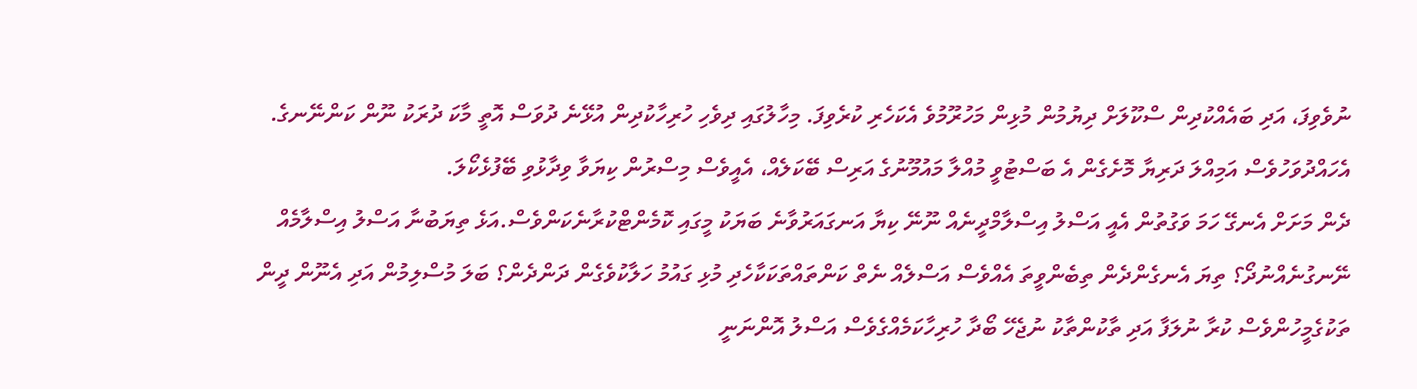ނުވެވިފަ، އަދި ބައެއްކުދިން ސްކޫލަށް ދިޔުމުން މުޅިން މަހުރޫމުވެ އެކަހެރި ކުރެވިފަ. މިހާލުގައި ދިވެހި ހުރިހާކުދިން އުޅޭނެ ދުވަސް އޮތީ މާކަ ދުރަކު ނޫން ކަންނޭނގެ. އެހައްދުވަހުވެސް އަމިއްލަ ދަރިޔާ މޮށެގެން އެ ބަސްޓުވީ މުއްލާ މައުމޫނުގެ އަރިސް ބޭކަލެއް، އެއީވެސް މިސްރުން ކިޔަވާ ވިދާޅުވި ބޭފުޅެކޯލަ.
ދެން މަށަށް އެނގޭ ހަމަ ވަގުތުން އެއީ އަސްލު އިސްލާމްދީނެއް ނޫނޭ ކިޔާ އަނގައަރުވާނެ ބަޔަކު މީގައި ކޮމެންޓްކުރާނެކަންވެސް.އަޅެ ތިޔަބުނާ އަސްލު އިސްލާމެއް ނޭނގުނެއްނުދޯ؟ ތިޔަ އެނގެންދެން ތިބެންވީތަ އެއްވެސް އަސްލެއް ނެތް ކަންތައްތަކަކާހެދި މުޅި ގައުމު ހަލާކުވެގެން ދަންދެން؟ ބަލަ މުސްލިމުން އަދި އެނޫން ދީން ތަކުގެމީހުންވެސް ކުރާ ނުލަފާ އަދި ތާކުންތާކު ނުޖެހޭ ބޯދާ ހުރިހާކަމެއްގެވެސް އަސްލު އޮންނަނީ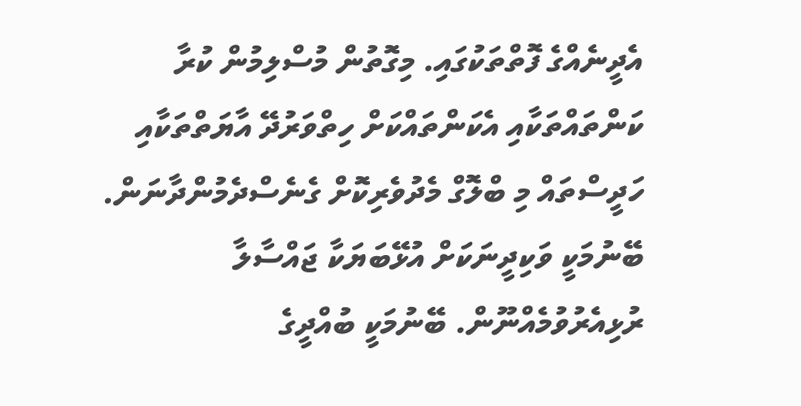އެދީނެއްގެ ފޮތްތަކުގައި. މިގޮތުން މުސްލިމުން ކުރާ ކަންތައްތަކާއި އެކަންތައްކަށް ހިތްވަރުދޭ އާޔަތްތަކާއި ހަދީސްތައް މި ބްލޮގް މެދުވެރިކޮށް ގެނެސްދެމުންދާނަން. ބޭނުމަކީ ވަކިދީނަކަށް އުޅޭބަޔަކާ ޖައްސާލާ ރުޅިއެރުވުމެއްނޫން. ބޭނުމަކީ ބުއްދީގެ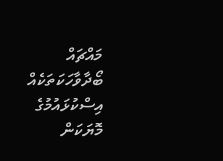މައްޗައް ބޯދާވާހަކަތަކެއް އިސްކުޅައުމުގެ މޮޔަކަން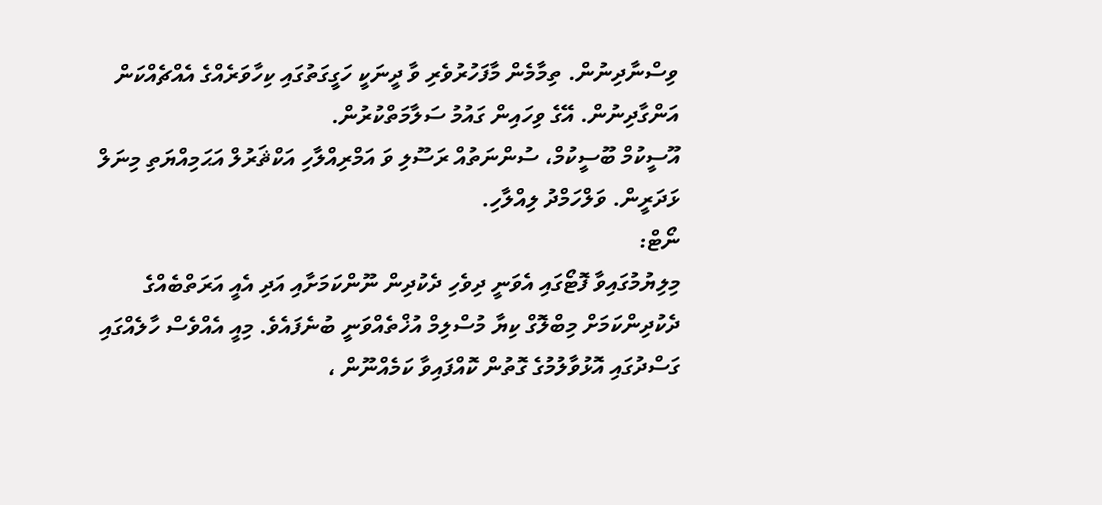ވިސްނާދިނުން. ތިމާމެން މާފަހުރުވެރި ވާ ދީނަކީ ހަގީގަތުގައި ކިހާވަރެއްގެ އެއްޗެއްކަން އަންގާދިނުން. އޭގެ ވިހައިން ގައުމު ސަލާމަތްކުރުން.
އޫސީކުމް ބޫސީކުމް، ސުންނަތުއް ރަސޫލި ވަ އަމްރިއްލާހި އަކްޘަރުލް އަޙަމިއްޔަތި މިނަލް ޅަދަރީން. ވަލްހަމްދު ލިއްލާހި.
ނޯޓް:
މިލިޔުމުގައިވާ ފޮޓޯގައި އެވަނީ ދިވެހި ދެކުދިން ނޫންކަމަށާއި އަދި އެއީ އަރަތްބެއްގެ ދެކުދިންކަމަށް މިބްލޮގް ކިޔާ މުސްލިމް އުޚްތެއްވަނީ ބުނެފައެވެ. މިއީ އެއްވެސް ހާލެއްގައި ގަސްދުގައި އޮޅުވާލުމުގެ ގޮތުން ކޮއްފައިވާ ކަމެއްނޫން ،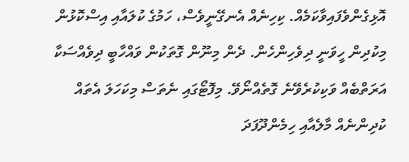އޮޅިގެންވެފައިވާކަމެއް. ކިހިނެއް އެނގޭނީވެސް، ހަމުގެ ކުލައާއި އިސްކޮޅުން މިކުދިން ހީވަނީ ދިވެހިންހެން. ދެން މިނޫން ގޮތަކުން ވައްހާބީ ދިވެއްސަކާ އަރަތްބެއް ވަކިކުރެވޭނެ ގޮތެއްނޯވޭ. މިފޮޓޯގައި ނެތަސް މިކަހަލަ އެތައް ކުދިންނެއް މާލެއާއި ހިމެންދޫފަދަ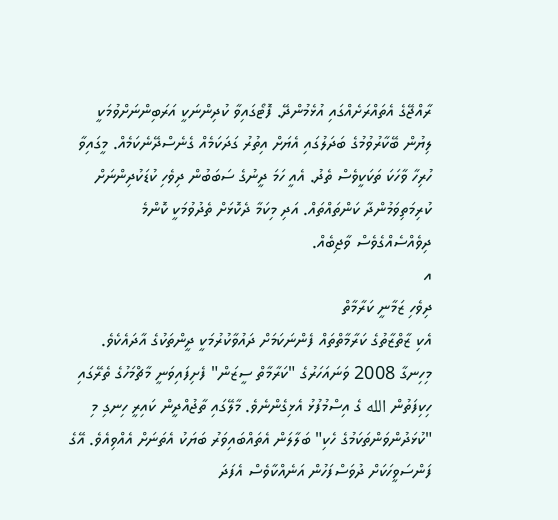ރާއްޖޭގެ އެތައްރަށެއްގައި އުޅެމުންދޭ. ފޮޓޯގައިވާ ކުދިންނަކީ އަރަބިންނަށްވުމަކީ ލިޔުން ބޭކާރުވުމުގެ ބަދަލުގައި އެޔަށް އިތުރު ގަދަކަމެއް ގެނެސްދޭނެކަމެއް. މީގައިވާ ހުރިހާ ވާހަކަ ތަކަކީވެސް ތެދު. އެއީ ހަމަ ދީނުގެ ސަބަބުން ދިވެހި ކުޑަކުދިންނަށް ކުރިމަތިވަމުންދާ ކަންތައްތައް. އަދި މިކަމާ ދެކޮޅަށް ތެދުވުމަކީ ކޮންމެ ދިވެއްސެއްގެވެސް ވާޖިބެއް.
އ
ދިވެހި ޒަމާނީ ކަރާމާތް
އެކި ޒާތްޒާތުގެ ކަރާމާތްތައް ފެންނަކަމަށް ދައުވާކުރުމަކީ ދީންތަކުގެ އާދައެކެވެ. މިހިނގާ 2008 ވަނައަހަރުގެ "ކަރާމާތް ސީޒަން" ފެށިފައިވަނީ މާޗްމަހުގެ ތެރޭގައި ހިކިފަތުން الله ގެ އިސްމުފުޅު އެޅިގެންނެވެ. މާލޭގައި ތާޖުއްދީން ކައިރީ ހިނގި މި "ކުޅަދުންވަންތަކަމުގެ ހެކި" ބަލާލަން އެތައްބައިވަރު ބަޔަކު އެތަނަށް އެއްވިއެވެ. އޭގެ ފަންސަވީހަކަށް ދުވަސްފަހުން އަނެއްކާވެސް އެފަދަ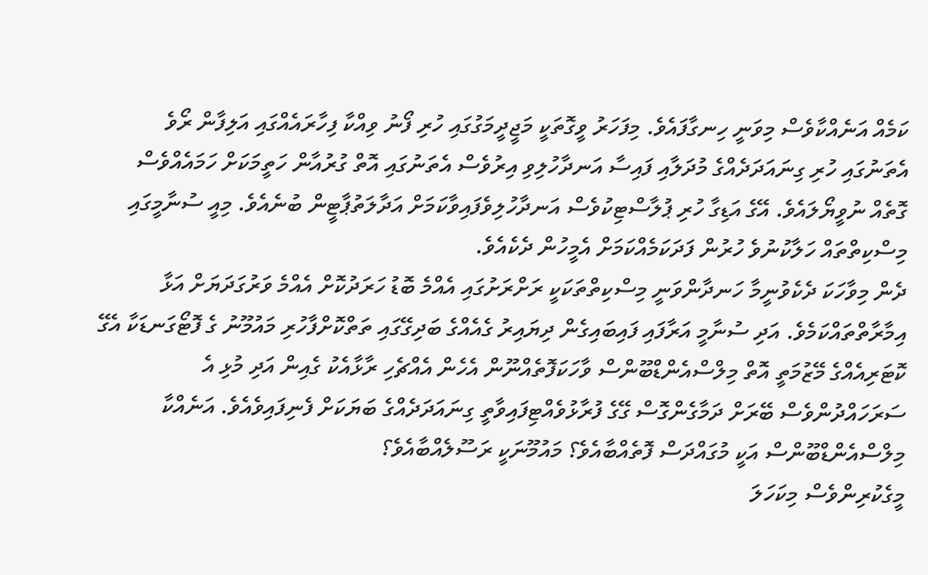ކަމެއް އަނެއްކާވެސް މިވަނީ ހިނގާފައެވެ. މިފަހަރު ވީގޮތަކީ މަޖީދީމަގުގައި ހުރި ފޯނު ވިއްކާ ފިހާރައެއްގައި އަލިފާން ރޯވެ އެތަނުގައި ހުރި ގިނައަދަދެއްގެ މުދަލާއި ފައިސާ އަނދާހުލިވި އިރުވެސް އެތަނުގައި އޮތް ގުރުއާން ހަތީމަކަށް ހަމައެއްވެސް ގޮތެއް ނުވީޔޯލައެވެ. އޭގެ އަޑިގާ ހުރި ޕުލާސްޓިކުވެސް އަނދާހުލިވެފައިވާކަމަށް އަދާލަތުޕާޓީން ބުނެއެވެ. މިއީ ސުނާމީގައި މިސްކިތްތައް ހަލާކުނުވެ ހުރުން ފަދަކަމެއްކަމަށް އެމީހުން ދެކެއެވެ.
ދެން މިވާހަކަ ދެކެވުނީމާ ހަނދާންވަނީ މިސްކިތްތަކަކީ ރަށްރަށުގައި އެއްމެ ބޮޑު ހަރަދުކޮށް އެއްމެ ވަރުގަދަޔަށް އަޅާ އިމާރާތްތައްކަމެވެ. އަދި ސުނާމީ އަރާފައި ފައިބައިގެން ދިޔައިރު ގެއެއްގެ ބަދިގޭގައި ތަތްކޮށްފާހުރި މައުމޫނު ގެ ފޮޓޯގަނޑަކާ އެގޭ ކޮޓަރިއެއްގެ މޭޒުމަތީ އޮތް މިލްސްއެންޑްބޫންސް ވާހަކަފޮތެއްނޫން އެހެން އެއްޗެހި ރާޅާއެކު ގެއިން އަދި މުޅި އެ ސަރަހައްދުންވެސް ބޭރަށް ދަމާގެންގޮސް ގޭގެ ފުރާޅުވެއްޓިފައިވާތީ ގިނައަދަދެއްގެ ބަޔަކަށް ފެނިފައިވެއެވެ. އަނެއްކާ މިލްސްއެންޑްބޫންސް އަކީ މުގައްދަސް ފޮތެއްބާއެވެ؟ މައުމޫނަކީ ރަސޫލެއްބާއެވެ؟
މީގެކުރިންވެސް މިކަހަލަ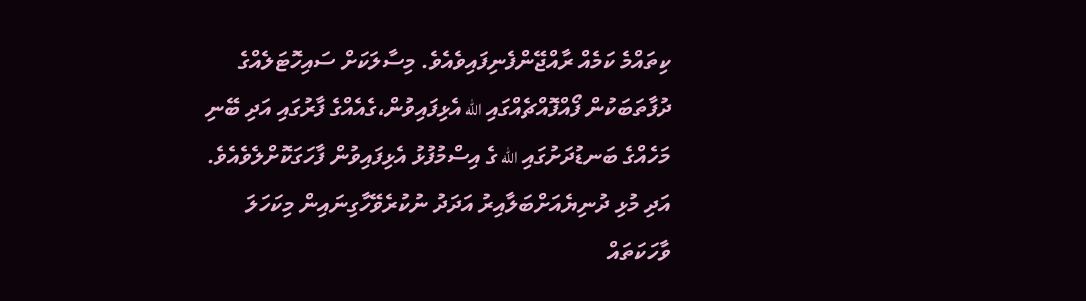ކިތައްމެ ކަމެއް ރާއްޖޭންފެނިފައިވެއެވެ. މިސާލަކަށް ސައިހޮޓަލެއްގެ ދުފާތަބަކުން ފޯއްފޮއްޗެއްގައި الله އެޅިފައިވުން،ގެއެއްގެ ފާރުގައި އަދި ބޭނި މަހެއްގެ ބަނޑުދަށުގައި الله ގެ އިސްމުފުޅު އެޅިފައިވުން ފާހަގަކޮށްލެވެއެވެ. އަދި މުޅި ދުނިޔެއަށްބަލާއިރު އަދަދު ނުކުރެވޭހާގިނައިން މިކަހަލަ ވާހަކަތައް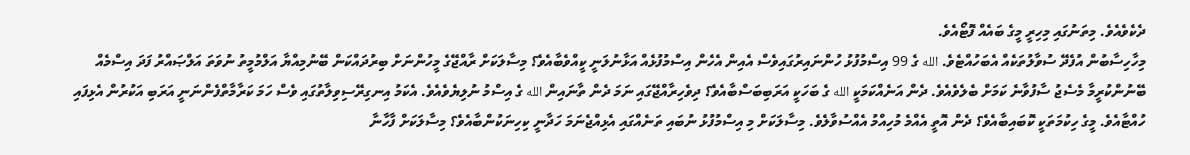ދެކެވެއެވެ. މިތަނުގައި މިހިރީ މީގެ ބައެއް ފޮޓޯއެވެ.
މިހާހިސާބުން އުފެދޭ ސުވާލުތަކެއް އެބަހުއްޓެވެ. الله ގެ 99 އިސްމުފުޅު ހުންނައިރުގައިވެސް އެއިން އެހެން އިސްމުފުޅެއް އަޅާނުލަނީ ކީއްވެބާއެވެ؟ މިސާލަކަށް ރާއްޖޭގެ މީހުންނަށް ބިރުދައްކަން ބޭނުމިއްޔާ އަލްމުމީތު ނުވަތަ އަލްޞައްރު ފަދަ އިސްމެއް ބޭނުންކުރީމާ މެސެޖު ސާފުވާނެ ކަމަށް ބެލެވެއެވެ. ދެން އަނެއްކަމަކީ الله ގެ ބަހަކީ އަރަބިބަސްބާއެވެ؟ ދިވެހިރާއްޖޭގައި ނަމަ ދެން ތާނައިން الله ގެ އިސްމު ނުލިޔެވެއެވެ. އެކަމު އިނގިރޭސިވިލާތުގައި ވެސް ހަމަ ކަރާމާތްފެންނަނީ އަރަބި އަކުރުން އެޅިފައި ހުއްޓާއެވެ. މީގެ ހިކުމަތަކީ ކޮބައިބާއެވެ؟ ދެން އޮތީ އެއްމެ މުހިއްމު އެއްސުވާލެވެ. މިސާލަކަށް މި އިސްމުފުޅު ނުބައި ތަނެއްގައި އެޅިއްޖެނަމަ ހަދާނީ ކިހިނަކުންބާއެވެ؟ މިސާލަކަށް ފާހާނާ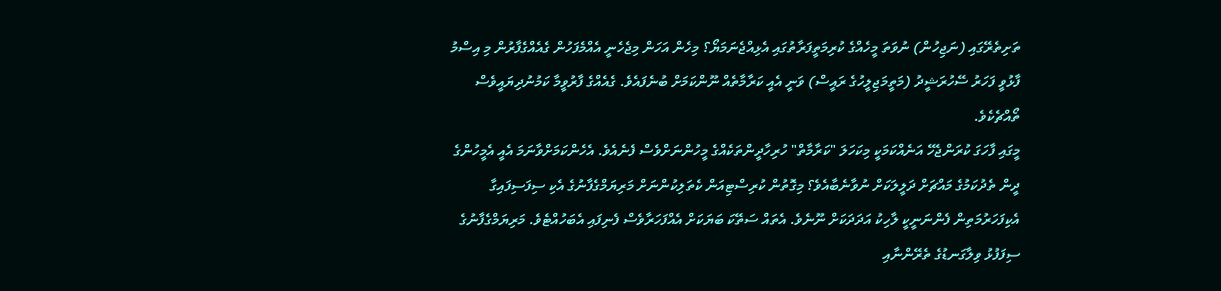ތަށިތެރޭގައި (ނަޖިހުން) ނުވަތަ މީހެއްގެ ކުރިމަތީފަރާތުގައި އެޅިއްޖެނަމަޔޯ؟ މިހެން އަހަން މިޖެހެނީ އެއްމެފަހުން ގެއެއްގެފާރުން މި އިސްމު ފާޅުވީ ފަހަރު ސޭހުރަޝީދު (މަތީމަޖިލީހުގެ ރައީސް) ވަނީ އެއީ ކަރާމާތެއް ނޫންކަމަށް ބުނެފައެވެ. ގެއެއްގެ ފާރުވީމާ ކަމުނުދިޔައީވެސް ތޯއްޗެކެވެ.
މީގައި ފާހަގަ ކުރަންޖެހޭ އަނެއްކަމަކީ މިކަހަލަ "ކަރާމާތް" ހުރިހާދީންތަކެއްގެ މީހުންނަށްވެސް ފެނެއެވެ. އެހެންކަމަށްވާނަމަ އެއީ އެމީހުންގެ ދީން ތެދުކަމުގެ މައްޗަށް ދަލީލަކަށް ނުވާނެބާއެވެ؟ މިގޮތުން ކުރިސްޓިއަން ކެތަލިކުންނަށް މަރިޔަމްގެފާނުގެ އެކި ސިފަސިފައިގާ އެކިފަހަރުމަތިން ފެންނަނީކީ ލާހިކު އަދަދަކަށް ނޫނެވެ. އެތައް ސަތޭކަ ބަޔަކަށް އެއްފަހަރާވެސް ފެނިފައި އެބަހުއްޓެވެ. މަރިޔަމްގެފާނުގެ ސިފަފުޅު ވިލާގަނޑުގެ ތެރޭންނާއި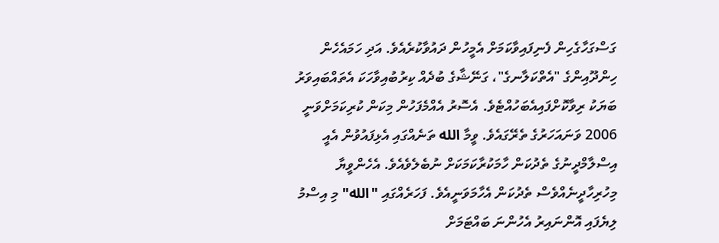ގަސްގަހާގެހިން ފެނިފައިވާކަމަށް އެމީހުން ދައުވާކުރެއެވެ. އަދި ހަމައެހެން ހިންދޫއިންގެ "އެތްކަލާނގެ"، ގަނޭޝާގެ ބުދެއް ކިރުބުއިވާހަކަ އެތައްބައިވަރު ބަޔަކު ރިވާކޮށްފައިއެބަހުއްޓެވެ. އެސޮރު އެއްމެފަހުން މިކަން ކުރިކަމަށްވަނީ 2006 ވަނައަހަރުގެ ތެރޭގައެވެ. ވީމާ الله ތަނެއްގައި އެޅިފައުވުން އެއީ އިސްލާމްދީނުގެ ތެދުކަން ހާމަކުރާކަމަކަށް ނުބެލެވެއެވެ. އެހެންވީޔާ މިހުރިހާދީނެއްވެސް ތެދުކަން އެހާމަވަނީއެވެ. ފަހަރެއްގައި "الله" މި އިސްމު ލިޔެފައި އޮންނައިރު އެހުންނަ ބައްޓަމަށް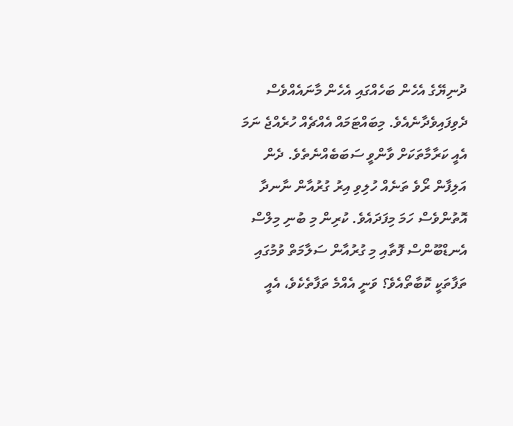ދުނިޔޭގެ އެހެން ބަހެއްގައި އެހެން މާނައެއްވެސް ދެވިފައިވެދާނެއެވެ. މިބައްޓަމައް އެއްޗެއް ހުރެއްޖެ ނަމަ އެއީ ކަރާމާތަކަށް ވާންވީ ސަބަބެއްނެތެވެ. ދެން އަލިފާން ރޯވެ ތަނެއް ހުލިވި އިރު ގުރުއާން ނާނދާ އޮތުންވެސް ހަމަ މިފަދައެވެ. ކުރިން މި ބުނި މިލްސް އެނޑްބޫންސް ފޮތާއި މި ގުރުއާން ސަލާމަތް ވުމުގައި ތަފާތަކީ ކޮބާތޯއެވެ؟ ވަނީ އެއްމެ ތަފާތެކެވެ، އެއީ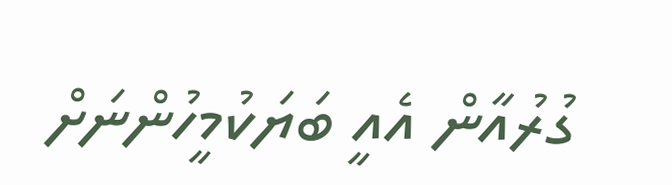ގުރުއާން އެއީ ބަޔަކުމީހުންނަށް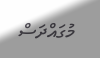މުގައްދަސް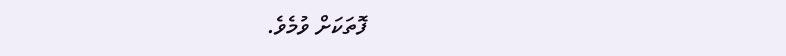ފޮތަކަށް ވުމެވެ.